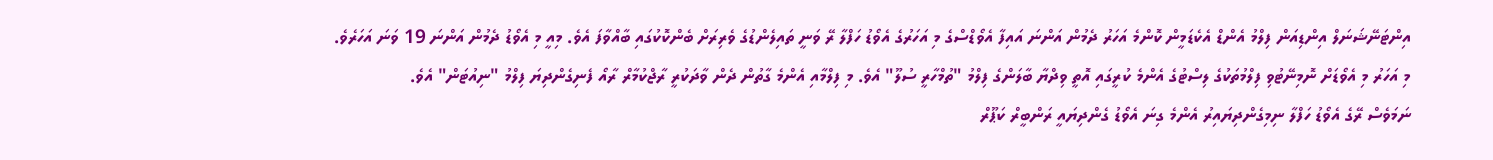އިންޓަނޭޝަނަލް އިންޑިއަން ފިލްމު އެންޑް އެކެޑަމީން ކޮންމެ އަހަރު ދެމުން އަންނަ އައިފާ އެވޯޑްސްގެ މި އަހަރުގެ އެވޯޑު ހަފްލާ ރޭ ވަނީ ތައިލެންޑުގެ ވެރިރަށް ބެންކޮކުގައި ބާއްވާފަ އެވެ. މިއީ މި އެވޯޑު ދެމުން އަންނަ 19 ވަނަ އަހަރެވެ.
މި އަހަރު މި އެވޯޑަށް ނޮމިނޭޓުވި ފިލްމުތަކުގެ ލިސްޓުގެ އެންމެ ކުރީގައި އޮތީ ވިދްޔާ ބާލަންގެ ފިލްމު "ތުމްހާރީ ސުލޫ" އެވެ. މި ފިލްމާއި އެންމެ ގާތުން ދެން ވާދަކުރީ ރާޖްކުމާރް ރާއޯ ފެނިގެންދިޔަ ފިލްމު "ނިއުޓަން" އެވެ.
ނަމަވެސް ރޭގެ އެވޯޑު ހަފްލާ ނިމިގެންދިޔައިރު އެންމެ ގިނަ އެވޯޑު ގެންދިޔައީ ރަންބީރް ކަޕޫރް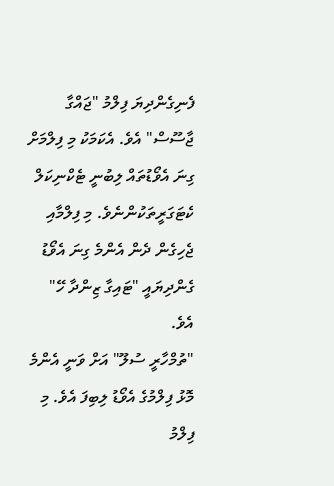ފެނިގެންދިޔަ ފިލްމު "ޖައްގާ ޖާސޫސް" އެވެ. އެކަމަކު މި ފިލްމަށް ގިނަ އެވޯޑުތައް ލިބުނީ ޓެކްނިކަލް ކެޓަގަރީތަކުންނެވެ. މި ފިލްމާއި ޖެހިގެން ދެން އެންމެ ގިނަ އެވޯޑު ގެންދިޔައީ "ޓައިގާ ޒިންދާ ހޭ" އެވެ.
"ތުމްހާރީ ސުލޫ" އަށް ވަނީ އެންމެ މޮޅު ފިލްމުގެ އެވޯޑު ލިބިފަ އެވެ. މި ފިލްމު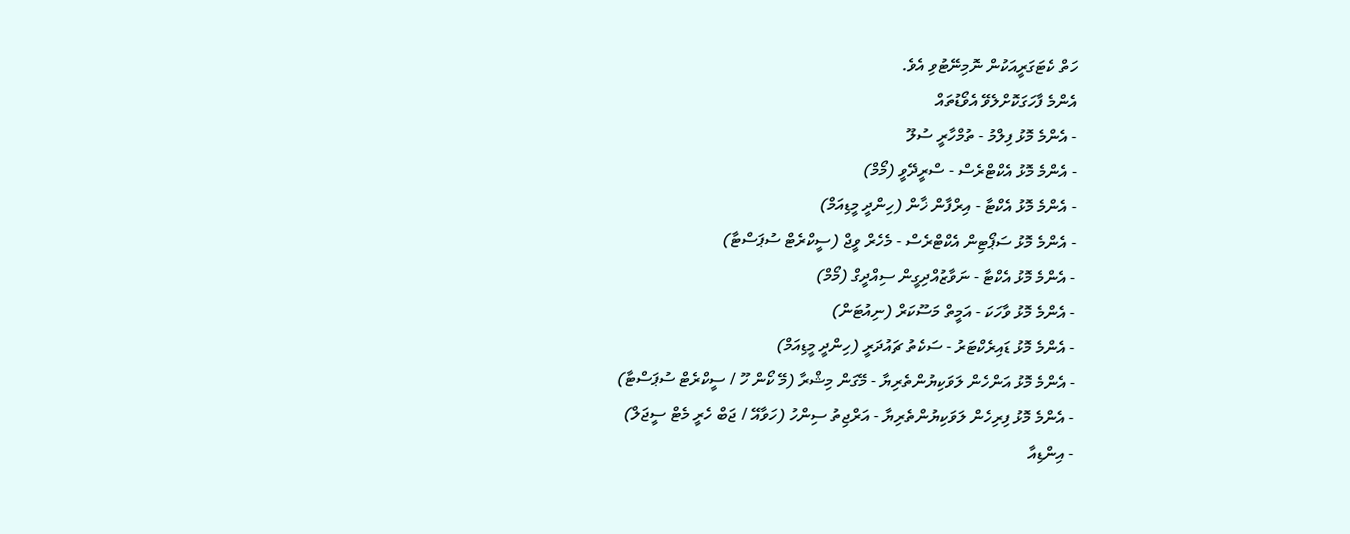ހަތް ކެޓަގަރީއަކުން ނޮމިނޭޓުވި އެވެ.
އެންމެ ފާހަގަކޮށްލެވޭ އެވޯޑުތައް
- އެންމެ މޮޅު ފިލްމު - ތުމްހާރީ ސުލޫ
- އެންމެ މޮޅު އެކްޓްރެސް - ސްރީދޭވީ (މޯމް)
- އެންމެ މޮޅު އެކްޓާ - އިރްފާން ޚާން (ހިންދީ މީޑިއަމް)
- އެންމެ މޮޅު ސަޕޯޓިން އެކްޓްރެސް - މެހެރް ވީޖް (ސީކްރެޓް ސުޕަސްޓާ)
- އެންމެ މޮޅު އެކްޓާ - ނަވާޒުއްދިގީން ސިއްދީގް (މޯމް)
- އެންމެ މޮޅު ވާހަކަ - އަމީތް މަސޫކަރް (ނިއުޓަން)
- އެންމެ މޮޅު ޑައިރެކްޓަރު - ސަކެތު ޗައުދަރީ (ހިންދީ މީޑިއަމް)
- އެންމެ މޮޅު އަންހެން ލަވަކިޔުންތެރިޔާ - މޭގަން މިޝްރާ (މޭ ކޯން ހޫ / ސީކްރެޓް ސުޕަސްޓާ)
- އެންމެ މޮޅު ފިރިހެން ލަވަކިޔުންތެރިޔާ - އަރްޖިތު ސިންހު (ހަވާއޭ / ޖަބް ހެރީ މެޓް ސީޖަލް)
- އިންޑިއާ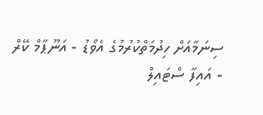ސިނަމާއަށް ހިދުމަތްކުރުމުގެ އެވޯޑު - އަނޫޕާމް ކޭރް
- އައިފާ ސްޓައިލް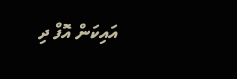އައިކަން އޮފް ދި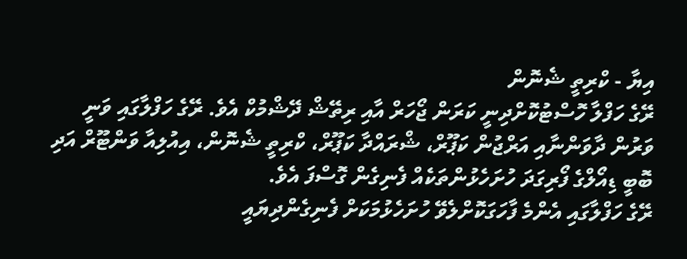އިޔާ - ކްރިތީ ޝެނޮން
ރޭގެ ހަފްލާ ހޮސްޓުކޮށްދިނީ ކަރަން ޖޯހަރް އާއި ރިތޭޝް ދޭޝްމުކް އެވެ. ރޭގެ ހަފްލާގައި ވަނީ ވަރުން ދާވަންނާއި އަރްޖުން ކަޕޫރް، ޝްރައްދާ ކަޕޫރް، ކްރިތީ ޝެނޮން، އިއުލިއާ ވަންޓޫރް އަދި ބޮބީ ޑިއޯލްގެ ފޯރިގަދަ ހުށަހެޅުންތަކެއް ފެނިގެން ގޮސްފަ އެވެ.
ރޭގެ ހަފްލާގައި އެންމެ ފާހަގަކޮށްލެވޭ ހުށަހެޅުމަކަށް ފެނިގެންދިޔައީ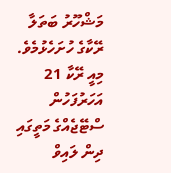މަޝްހޫރު ބަތަލާ ރޭކާގެ ހުށަހެޅުމެވެ. މިއީ ރޭކާ 21 އަހަރުފަހުން ސްޓޭޖެއްގެ މަތީގައި ދިން ލައިވް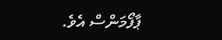ޕާފޯމަންސް އެވެ.